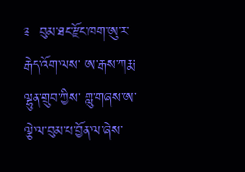༉  བུམ་ཐང་རྫོང་ཁག་ཨུ་ར་རྒེད་འོག་ལས་ ཨ་རྒས་ཀརྨ་ལྷུན་གྲུབ་ཀྱིས་ གླུ་གཞས་ཨ་ལྕེ་ལ་བུམ་པ་བྱོན་ལ་ཞེས་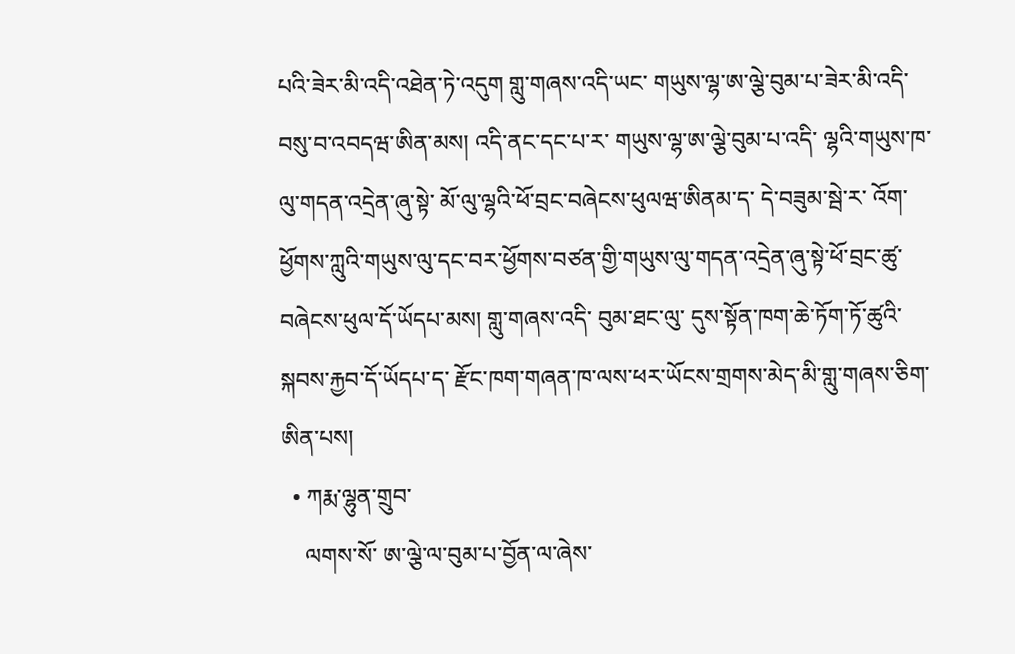པའི་ཟེར་མི་འདི་འཐེན་ཏེ་འདུག གླུ་གཞས་འདི་ཡང་ གཡུས་ལྷ་ཨ་ལྕེ་བུམ་པ་ཟེར་མི་འདི་བསུ་བ་འབདཝ་ཨིན་མས། འདི་ནང་དང་པ་ར་ གཡུས་ལྷ་ཨ་ལྕེ་བུམ་པ་འདི་ ལྷའི་གཡུས་ཁ་ལུ་གདན་འདྲེན་ཞུ་སྟེ་ མོ་ལུ་ལྷའི་ཕོ་བྲང་བཞེངས་ཕུལཝ་ཨིནམ་ད་ དེ་བཟུམ་སྦེ་ར་ འོག་ཕྱོགས་ཀླུའི་གཡུས་ལུ་དང་བར་ཕྱོགས་བཙན་གྱི་གཡུས་ལུ་གདན་འདྲེན་ཞུ་སྟེ་ཕོ་བྲང་ཚུ་བཞེངས་ཕུལ་དོ་ཡོདཔ་མས། གླུ་གཞས་འདི་ བུམ་ཐང་ལུ་ དུས་སྟོན་ཁག་ཆེ་ཏོག་ཏོ་ཚུའི་སྐབས་རྐྱབ་དོ་ཡོདཔ་ད་ རྫོང་ཁག་གཞན་ཁ་ལས་ཕར་ཡོངས་གྲགས་མེད་མི་གླུ་གཞས་ཅིག་ཨིན་པས།
  • ཀརྨ་ལྷུན་གྲུབ་
    ལགས་སོ་ ཨ་ལྕེ་ལ་བུམ་པ་བྱོན་ལ་ཞེས་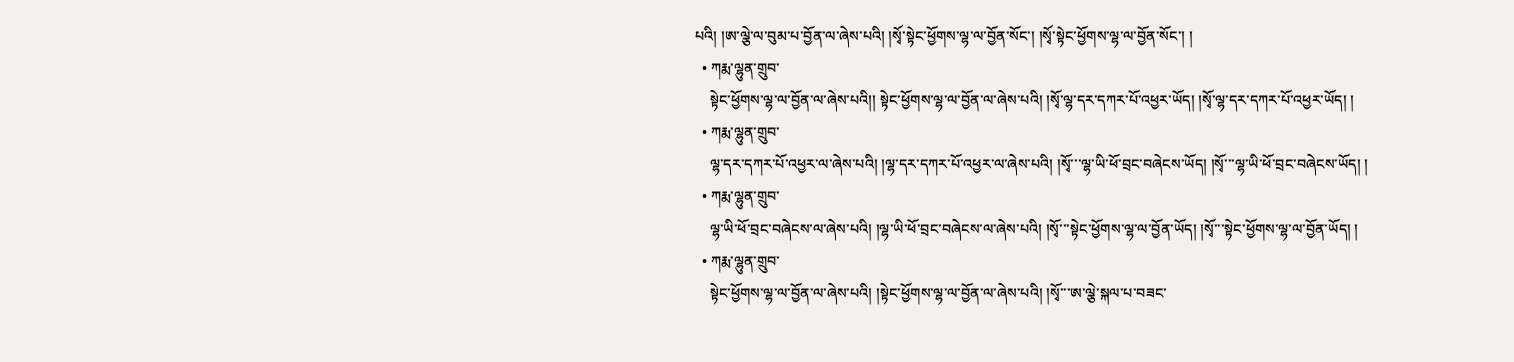པའི། །ཨ་ལྕེ་ལ་བུམ་པ་བྱོན་ལ་ཞེས་པའི། །སྭོ་སྟེང་ཕྱོགས་ལྷ་ལ་བྱོན་སོང་། །སྭོ་སྟེང་ཕྱོགས་ལྷ་ལ་བྱོན་སོང་། །
  • ཀརྨ་ལྷུན་གྲུབ་
    སྟེང་ཕྱོགས་ལྷ་ལ་བྱོན་ལ་ཞེས་པའི།། སྟེང་ཕྱོགས་ལྷ་ལ་བྱོན་ལ་ཞེས་པའི། །སྭོ་ལྷ་དར་དཀར་པོ་འཕྱར་ཡོད། །སྭོ་ལྷ་དར་དཀར་པོ་འཕྱར་ཡོད། །
  • ཀརྨ་ལྷུན་གྲུབ་
    ལྷ་དར་དཀར་པོ་འཕྱར་ལ་ཞེས་པའི། །ལྷ་དར་དཀར་པོ་འཕྱར་ལ་ཞེས་པའི། །སྭོ་་་ལྷ་ཡི་ཕོ་བྲང་བཞེངས་ཡོད། །སྭོ་་་ལྷ་ཡི་ཕོ་བྲང་བཞེངས་ཡོད། །
  • ཀརྨ་ལྷུན་གྲུབ་
    ལྷ་ཡི་ཕོ་བྲང་བཞེངས་ལ་ཞེས་པའི། །ལྷ་ཡི་ཕོ་བྲང་བཞེངས་ལ་ཞེས་པའི། །སྭོ་་་སྟེང་ཕྱོགས་ལྷ་ལ་བྱོན་ཡོད། །སྭོ་་་སྟེང་ཕྱོགས་ལྷ་ལ་བྱོན་ཡོད། །
  • ཀརྨ་ལྷུན་གྲུབ་
    སྟེང་ཕྱོགས་ལྷ་ལ་བྱོན་ལ་ཞེས་པའི། །སྟེང་ཕྱོགས་ལྷ་ལ་བྱོན་ལ་ཞེས་པའི། །སྭོ་་་ཨ་ལྕེ་སྐལ་པ་བཟང་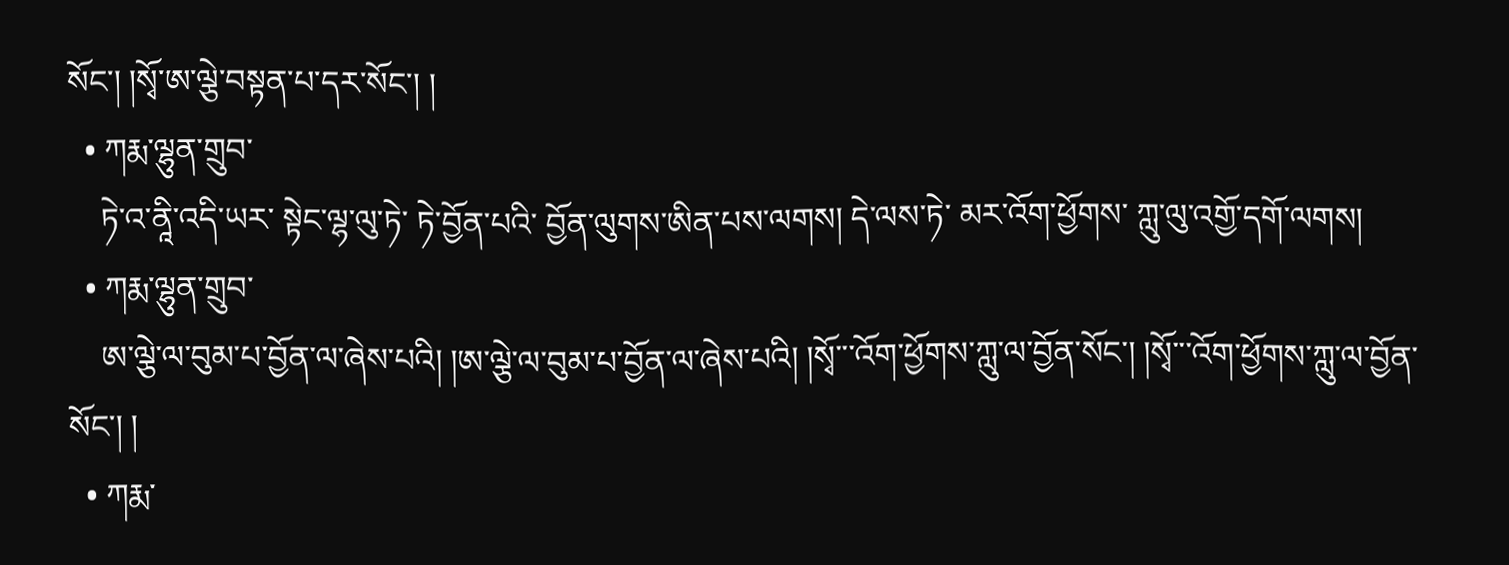སོང་། །སྭོ་ཨ་ལྕེ་བསྟན་པ་དར་སོང་། །
  • ཀརྨ་ལྷུན་གྲུབ་
    ཏེ་འ་ནཱི་འདི་ཡར་ སྟེང་ལྷ་ལུ་ཏེ་ ཏེ་བྱོན་པའི་ བྱོན་ལུགས་ཨིན་པས་ལགས། དེ་ལས་ཏེ་ མར་འོག་ཕྱོགས་ ཀླུ་ལུ་འགྱོ་དགོ་ལགས།
  • ཀརྨ་ལྷུན་གྲུབ་
    ཨ་ལྕེ་ལ་བུམ་པ་བྱོན་ལ་ཞེས་པའི། །ཨ་ལྕེ་ལ་བུམ་པ་བྱོན་ལ་ཞེས་པའི། །སྭོ་་་འོག་ཕྱོགས་ཀླུ་ལ་བྱོན་སོང་། །སྭོ་་་འོག་ཕྱོགས་ཀླུ་ལ་བྱོན་སོང་། །
  • ཀརྨ་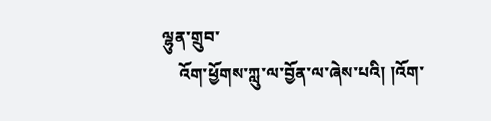ལྷུན་གྲུབ་
    འོག་ཕྱོགས་ཀླུ་ལ་བྱོན་ལ་ཞེས་པའི། །འོག་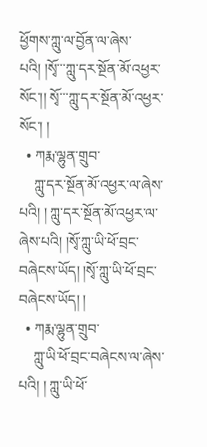ཕྱོགས་ཀླུ་ལ་བྱོན་ལ་ཞེས་པའི། །སྭོ་་་ཀླུ་དར་སྔོན་མོ་འཕྱར་སོང་།། སྭོ་་་ཀླུ་དར་སྔོན་མོ་འཕྱར་སོང་། །
  • ཀརྨ་ལྷུན་གྲུབ་
    ཀླུ་དར་སྔོན་མོ་འཕྱར་ལ་ཞེས་པའི། ། ཀླུ་དར་སྔོན་མོ་འཕྱར་ལ་ཞེས་པའི། །སྭོ་ཀླུ་ཡི་ཕོ་བྲང་བཞེངས་ཡོད། །སྭོ་ཀླུ་ཡི་ཕོ་བྲང་བཞེངས་ཡོད། །
  • ཀརྨ་ལྷུན་གྲུབ་
    ཀླུ་ཡི་ཕོ་བྲང་བཞེངས་ལ་ཞེས་པའི། ། ཀླུ་ཡི་ཕོ་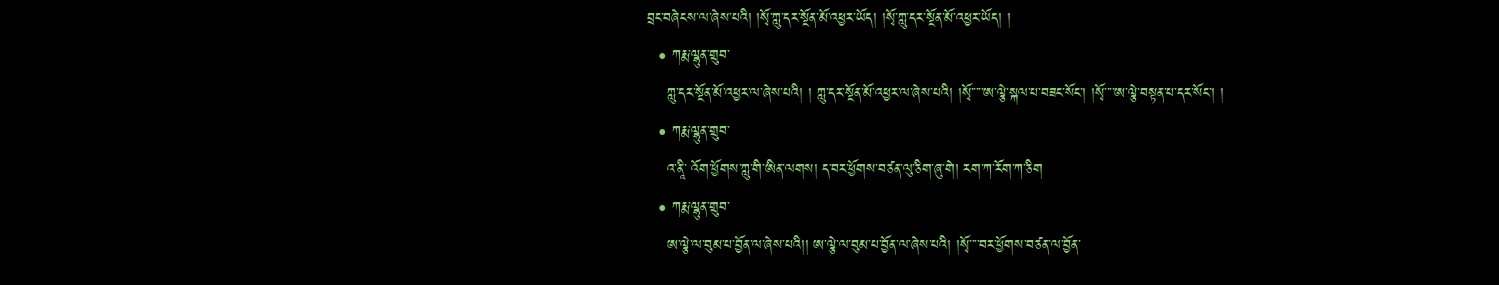བྲང་བཞེངས་ལ་ཞེས་པའི། །སྭོ་ཀླུ་དར་སྔོན་མོ་འཕྱར་ཡོད། །སྭོ་ཀླུ་དར་སྔོན་མོ་འཕྱར་ཡོད། །
  • ཀརྨ་ལྷུན་གྲུབ་
    ཀླུ་དར་སྔོན་མོ་འཕྱར་ལ་ཞེས་པའི། ། ཀླུ་དར་སྔོན་མོ་འཕྱར་ལ་ཞེས་པའི། །སྭོ་་་་་ཨ་ལྕེ་སྐལ་པ་བཟང་སོང་། །སྭོ་་་་ཨ་ལྕེ་བསྟན་པ་དར་སོང་། །
  • ཀརྨ་ལྷུན་གྲུབ་
    འ་ནཱི་ འོག་ཕྱོགས་ཀླུ་གི་ཨིན་ལགས། ད་བར་ཕྱོགས་བཙན་ལུ་ཅིག་ཞུ་གེ། རག་ཀ་རོག་ཀ་ཅིག
  • ཀརྨ་ལྷུན་གྲུབ་
    ཨ་ལྕེ་ལ་བུམ་པ་བྱོན་ལ་ཞེས་པའི།། ཨ་ལྕེ་ལ་བུམ་པ་བྱོན་ལ་ཞེས་པའི། །སྭོ་་་་བར་ཕྱོགས་བཙན་ལ་བྱོན་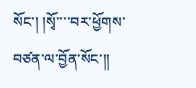སོང་། །སྭོ་་་་བར་ཕྱོགས་བཙན་ལ་བྱོན་སོང་།།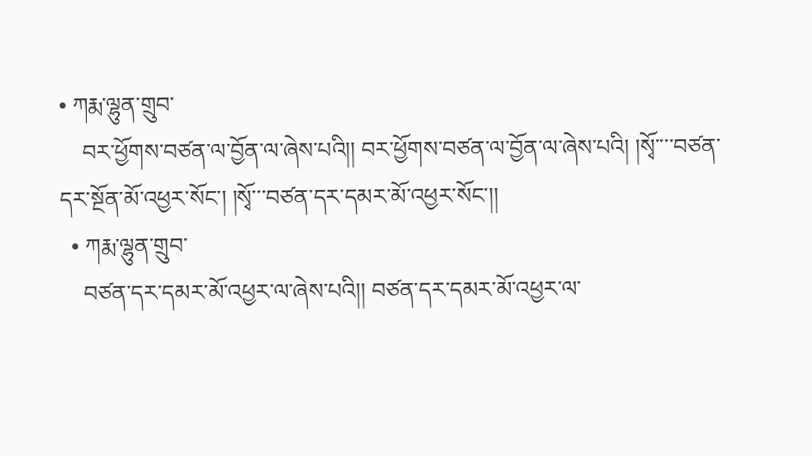• ཀརྨ་ལྷུན་གྲུབ་
    བར་ཕྱོགས་བཙན་ལ་བྱོན་ལ་ཞེས་པའི།། བར་ཕྱོགས་བཙན་ལ་བྱོན་ལ་ཞེས་པའི། །སྭོ་་་་བཙན་དར་སྔོན་མོ་འཕྱར་སོང་། །སྭོ་་་བཙན་དར་དམར་མོ་འཕྱར་སོང་།།
  • ཀརྨ་ལྷུན་གྲུབ་
    བཙན་དར་དམར་མོ་འཕྱར་ལ་ཞེས་པའི།། བཙན་དར་དམར་མོ་འཕྱར་ལ་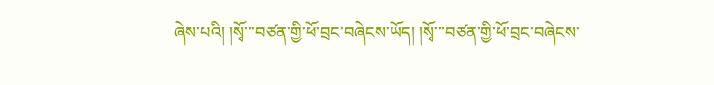ཞེས་པའི། །སྭོ་་་བཙན་གྱི་ཕོ་བྲང་བཞེངས་ཡོད། །སྭོ་་་བཙན་གྱི་ཕོ་བྲང་བཞེངས་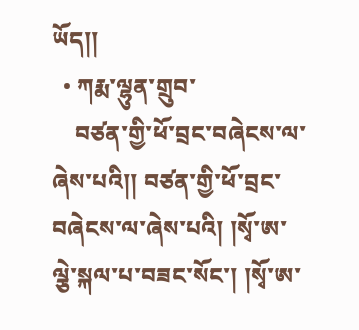ཡོད།།
  • ཀརྨ་ལྷུན་གྲུབ་
    བཙན་གྱི་ཕོ་བྲང་བཞེངས་ལ་ཞེས་པའི།། བཙན་གྱི་ཕོ་བྲང་བཞེངས་ལ་ཞེས་པའི། །སྭོ་ཨ་ལྕེ་སྐལ་པ་བཟང་སོང་། །སྭོ་ཨ་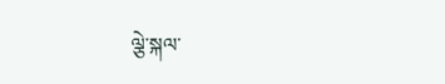ལྕེ་སྐལ་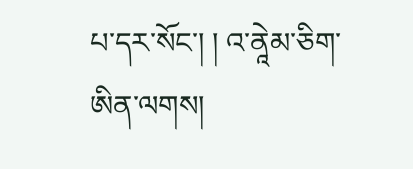པ་དར་སོང་། ། འ་ནཱེམ་ཅིག་ཨིན་ལགས།